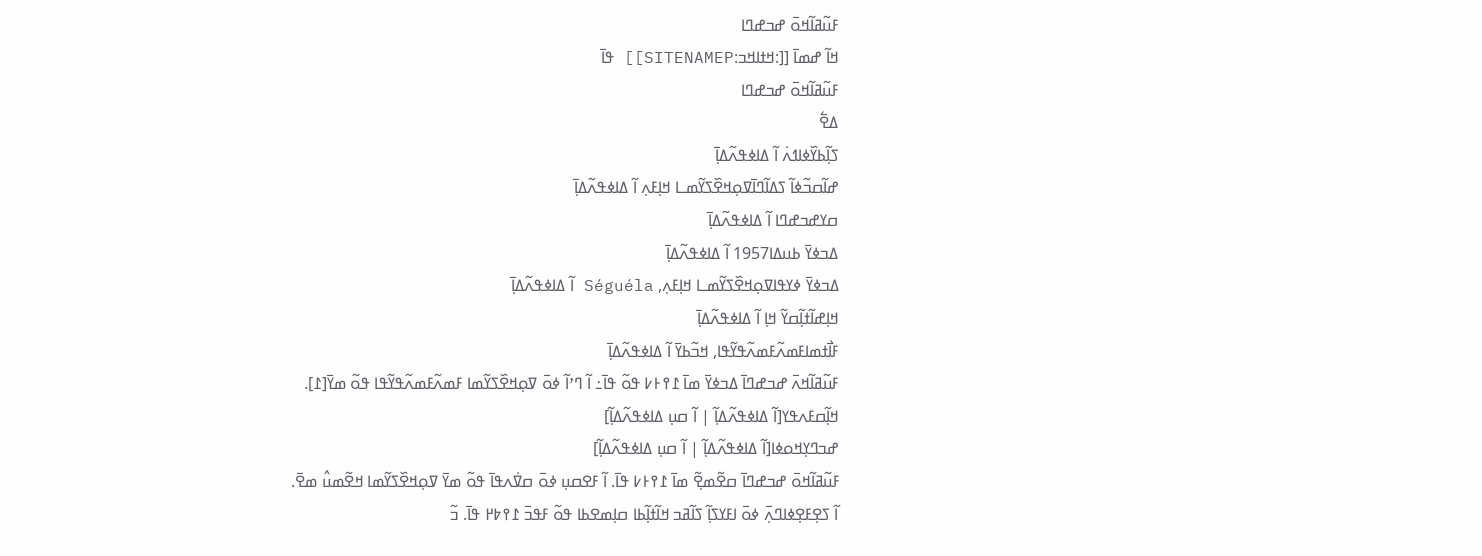ߓߎ߬ߥߊ߬ߞߋ߫ ߝߏߝߣߊ
ߞߊ߬ ߝߘߊ߫ [[:ߞߙߊߞߏ:SITENAMEP]] ߟߊ߫
ߓߎ߬ߥߊ߬ߞߋ߫ ߝߏߝߣߊ
ߡߐ߱
ߖߊ߲߬ߕߌ߰ߦߊߗߍ߭ ߊ߬ ߡߊߦߟߍ߬ߡߊ߲߫
ߝߊ߬ߛߏ߬ߦߊ߬ ߖߡߊ߬ߣߊ߫ߜߋ߲ߞߐ߰ߖߌ߬ߘߺߊ ߞߊ߲ߓߍ߲ ߊ߬ ߡߊߦߟߍ߬ߡߊ߲߫
ߛߌߝߏߝߣߊ ߊ߬ ߡߊߦߟߍ߬ߡߊ߲߫
ߡߏߦߌ߫ ߕߎߡߊ1957 ߊ߬ ߡߊߦߟߍ߬ߡߊ߲߫
ߡߏߦߌ߫ ߦߌߟߊߜߋ߲ߞߐ߰ߖߌ߬ߘߺߊ ߞߊ߲ߓߍ߲, Séguéla ߊ߬ ߡߊߦߟߍ߬ߡߊ߲߫
ߞߊ߲ߝߊ߬ߙߊ߲߬ߛߌ߬ ߞߊ߲ ߊ߬ ߡߊߦߟߍ߬ߡߊ߲߫
ߓߊ߯ߙߘߊߓߘߍ߬ߓߘߍ߬ߟߌ߬ߟߊ, ߞߏ߬ߕߌ߫ ߊ߬ ߡߊߦߟߍ߬ߡߊ߲߫
ߓߎ߬ߥߊ߬ߞߍ߫ ߝߏߝߣߊ߫ ߡߏߦߌ߫ ߘߊ߫ ߁߉߅߇ ߟߋ߬ ߟߊ߫߸ ߊ߬ ߣߴߊ߬ ߦߋ߫ ߜߋ߲ߞߐ߰ߖߌ߬ߘߊ ߓߘߍ߬ߓߘߍ߬ߟߌ߬ߟߊ ߟߋ߬ ߘߌ߫[߁].
ߞߊ߲߬ߛߓߍߟߌ[ߊ߬ ߡߊߦߟߍ߬ߡߊ߲߬ | ߊ߬ ߛߎ߲ ߡߊߦߟߍ߬ߡߊ߲߬]
ߝߏߣߌ߲ߞߋߦߊ[ߊ߬ ߡߊߦߟߍ߬ߡߊ߲߬ | ߊ߬ ߛߎ߲ ߡߊߦߟߍ߬ߡߊ߲߬]
ߓߎ߬ߥߊ߬ߞߋ߫ ߝߏߝߣߊ߫ ߛߐ߬ߘߐ߲߬ ߘߊ߫ ߁߉߅߇ ߟߊ߫. ߊ߬ ߓߐߛߎ߲ ߦߋ߫ ߛߜ߭ߍߟߊ߫ ߟߋ߬ ߘߌ߫ ߜߋ߲ߞߐ߰ߖߌ߬ߘߊ ߞߐ߬ߘߎ߮ ߘߐ߫.
ߊ߬ ߖߐ߲ߓߐ߲ߦߊߣߍ߲߫ ߦߋ߫ ߊߓߌߖߊ߲߬ ߖߊ߬ߥߏ ߞߊ߬ߙߊ߲߬ߕߊ ߛߊ߲ߘߐߕߊ ߟߋ߬ ߓߟߏ߫ ߁߉߈߂ ߟߊ߫. ߏ߬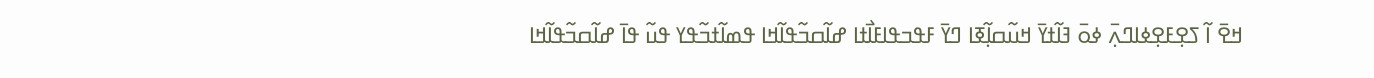ߞߐ߫ ߊ߬ ߖߐ߲ߓߐ߲ߦߊߣߍ߲߫ ߦߋ߫ ߔߊ߬ߙߌ߫ ߞߎ߬ߛߊ߲߬ߧߊ ߣߌ߫ ߓߟߏߟߊߓߊ߯ߙߊ ߝߊ߬ߛߏ߬ߟߊ߬ߞߊ ߟߘߊ߬ߙߏ߬ߟߌ ߟߎ߬ ߟߊ߫ ߝߊ߬ߛߏ߬ߟߊ߬ߞߊ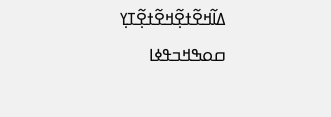ߡߊ߬ߞߐ߬ߙߐ߲߬ߞߐ߬ߙߐ߲߬ߠߌ߲ ߛߋߒߞߏߟߦߊ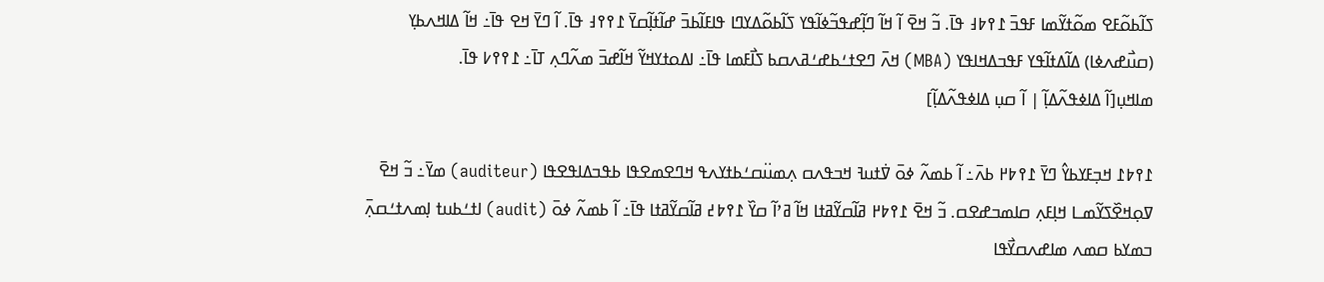ߖߊ߬ߕߋ߬ߓߐ ߘߋ߬ߙߌ߬ߘߊ ߓߟߏ߫ ߁߉߈߃ ߟߊ߫. ߏ߬ ߞߐ߫ ߊ߬ ߞߊ߬ ߣߊ߲߬ߝߟߏ߬ߦߊ߬ߟߌ ߖߊ߬ߕߋ߬ߡߌߣߊ ߟߊߓߊ߬ߕߏ߫ ߝߊ߬ߙߊ߲߬ߛߌ߫ ߁߉߉߃ ߟߊ߫. ߊ߬ ߣߌ߫ ߞߐ ߟߊ߫߸ ߞߊ߬ ߡߊߞߍߕߌ߲ (ߛߎ߯ߝߍߦߊ) ߡߊ߬ߡߙߊ߬ߟߌ ߓߟߏߡߞߊߟߌ (MBA) ߞߍ߫ ߣߐߙߑߕߝߑߥߍߛߕ ߖߊ߯ߓߘߊ ߟߊ߫߸ ߊߡߋߙߌߞߌ߬ ߞߊ߬ߝߏ߫ ߘߍ߬ߣߍ߲ ߠߊ߫߸ ߁߉߉߇ ߟߊ߫.
ߘߊߞߎ߲[ߊ߬ ߡߊߦߟߍ߬ߡߊ߲߬ | ߊ߬ ߛߎ߲ ߡߊߦߟߍ߬ߡߊ߲߬]

߁߉߈߁ ߞߏ߲ߓߌߕߌ߮ ߣߌ߫ ߁߉߈߂ ߕߍ߫߸ ߊ߬ ߕߘߍ߬ ߦߋ߫ ߜ߭ߙߎߔ ߞߏߟߍߛ ߍ߲ߘߎ߳ߛߑߕߙߌߍߟ ߞߣߐߘߐߟߊ ߕߟߏߡߊߟߐߟߊ (auditeur) ߘߌ߫߸ ߏ߬ ߞߐ߫ ߜߋ߲ߞߐ߰ߖߌ߬ߘߺߊ ߞߊ߲ߓߍ߲ ߛߊߘߏߝߐߛ. ߏ߬ ߞߐ߫ ߁߉߈߂ ߥߊ߬ߛߌ߬ߥߙߊ ߞߊ߬ ߥߴߊ߬ ߛߌ߰ ߁߉߈߄ ߥߊ߬ߛߌ߬ߥߙߊ ߟߊ߫߸ ߊ߬ ߕߘߍ߬ ߦߋ߫ (audit) ߊߙߑߕߎߙ ߊ߲ߘߍߙߑߛߍ߲߫ ߏߘߌߕ ߛߘߍ ߘߊߝߍߛߌ߯ߟߊ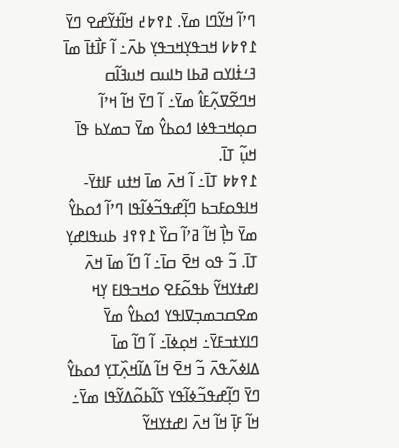ߣߴߊ߬ ߞߌ߬ߣߊ ߘߌ߫. ߁߉߈߄ ߞߊ߬ߙߌ߬ߝߐ ߣߌ߫ ߁߉߈߇ ߞߏߟߌ߲ߞߏߟߌ߲ ߕߍ߫߸ ߊ߬ ߓߊ߯ߙߊ߫ ߘߊ߫ ߔߑߙ߭ߊߌߛ ߥߕߊ ߤߊߎߛ ߞߎߔߊ߬ߛ ߞߣߐ߬ߜߍ߲߬ߓߊ߮ ߘߌ߫߸ ߊ߬ ߣߌ߫ ߞߊ߬ ߞߴߊ߬ ߛߋ߲ߞߏߟߦߊ ߗߋߕߌ߮ ߘߌ߫ ߏߘߌߕ ߟߊ߫ ߞߎ߲߬ ߠߊ߫.
߁߉߈߈ ߠߊ߫߸ ߊ߬ ߞߍ߫ ߘߊ߫ ߞߙߎ ߓߊߙߌ߫-ߞߊߟߋߓߏߕ ߣߊ߲߬ߝߟߏ߬ߦߊ߬ߟߊ ߣߴߊ߬ ߗߋߕߌ߮ ߘߌ߫ ߤߊ߲߯ ߞߊ߬ ߥߴߊ߬ ߛߌ߰ ߁߉߉߃ ߕߎߟߊߝߌ߲ ߠߊ߫. ߏ߬ ߟߋ ߞߐ߫ ߛߊ߫߸ ߊ߬ ߣߊ߬ ߘߊ߫ ߞߍ߫ ߊߝߙߌߞߌ߬ ߕߟߋ߬ߓߐ ߋߞߏߟߊߓ ߌ߲ߞ ߘߐߛߏߘߏ߲ߜߊߟߌ ߗߋߕߌ߮ ߘߌ߫ ߣߊߌߙߏߓߌ߫߸ ߞߋ߲ߦߊ߫߸ ߊ߬ ߣߊ߬ ߘߊ߫ ߡߊߦߍ߬ߟߍ߫ ߏ߬ ߞߐ߫ ߞߊ߬ ߡߊ߬ߞߍ߲߰ߠߌ߲ ߗߋߕߌ߮ ߣߌ߫ ߣߊ߲߬ߝߟߏ߬ߦߊ߬ߟߌ ߖߊ߬ߕߋ߬ߡߌ߬ߟߊ ߘߌ߫߸ ߞߊ߬ ߓߊ߲߫ ߞߊ߬ ߞߍ߫ ߊߝߙߌߞߌ߬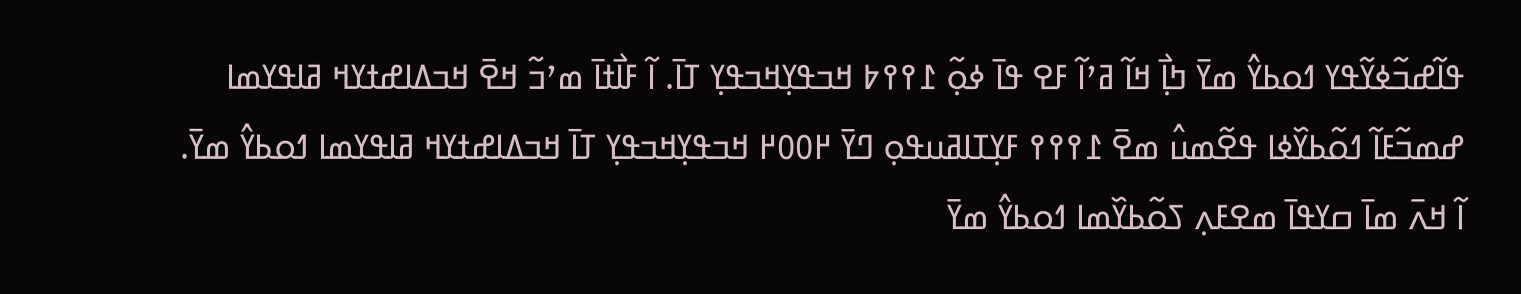ߟߊ߬ߝߏ߬ߦߌ߬ߟߌ ߗߋߕߌ߮ ߘߌ߫ ߤߊ߲߯ ߞߊ߬ ߥߴߊ߬ ߓߐ ߟߊ߫ ߦߋ߲߬ ߁߉߉߈ ߞߏߟߌ߲ߞߏߟߌ߲ ߠߊ߫. ߊ߬ ߓߊ߯ߙߊ߫ ߘߴߏ߬ ߞߐ߫ ߞߏߡߊߝߙߌߞ ߥߊߟߌߘߊ ߝߘߏ߬ߓߊ߬ ߗߋ߬ߕߌ߰ߦߊ ߟߐ߬ߘߎ߮ ߘߐ߫ ߁߉߉߉ ߓߌ߲ߠߊߥߎߟߋ߲ ߣߌ߫ ߂߀߀߂ ߞߏߟߌ߲ߞߏߟߌ߲ ߠߊ߫ ߞߏߡߊߝߙߌߞ ߥߊߟߌߘߊ ߗߋߕߌ߮ ߘߌ߫.
ߊ߬ ߞߍ߫ ߘߊ߫ ߛߌߟߊ߫ ߘߐߓߍ߲ ߖߋ߬ߕߌ߰ߘߊ ߗߋߕߌ߮ ߘߌ߫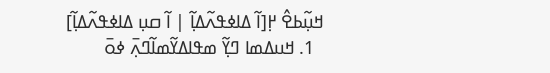ߞߎ߲߬ߕߐ߮ ߂߲[ߊ߬ ߡߊߦߟߍ߬ߡߊ߲߬ | ߊ߬ ߛߎ߲ ߡߊߦߟߍ߬ߡߊ߲߬]
  1. ߞߎߡߘߊ ߣߌ߲߬ ߘߟߊߡߌ߬ߘߊ߬ߣߍ߲߫ ߦߋ߫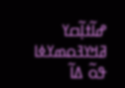ߝߊ߬ߙߊ߲߬ߛߌ ߥߞߌߔߋߘߌߦߊ ߟߋ߬ ߡߊ߬